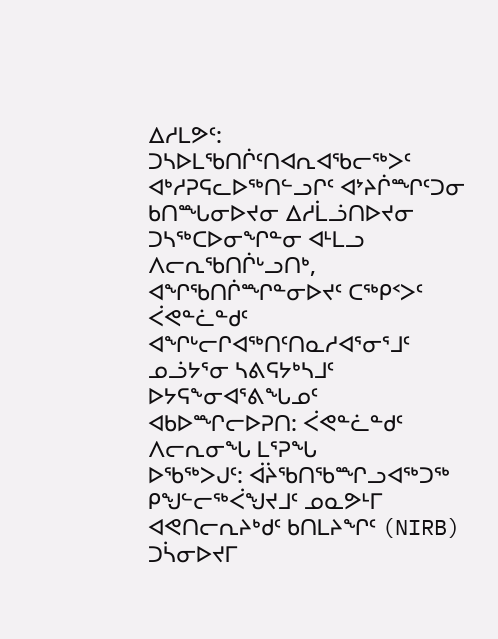ᐃᓱᒪᕗᑦ: ᑐᓴᐅᒪᖃᑎᒌᑦᑎᐊᕆᐊᖃᓕᖅᐳᑦ
ᐊᒃᓱᕈᕋᓚᐅᖅᑎᓪᓗᒋᑦ ᐊᔾᔨᒌᙱᑦᑐᓂ ᑲᑎᙵᓂᐅᔪᓂ ᐃᓱᒫᓘᑎᐅᔪᓂ ᑐᓴᖅᑕᐅᓂᖏᓐᓂ ᐊᒻᒪᓗ ᐱᓕᕆᖃᑎᒌᒡᓗᑎᒃ, ᐊᖏᖃᑎᒌᙱᓐᓂᐅᔪᑦ ᑕᖅᑭᑉᐳᑦ ᐹᕙᓐᓛᓐᑯᑦ ᐊᖏᒡᓕᒋᐊᖅᑎᑦᑎᓇᓱᐊᕐᓂᕐᒧᑦ ᓄᓘᔭᕐᓂ ᓴᕕᕋᔭᒃᓴᒧᑦ ᐅᔭᕋᖕᓂᐊᕐᕕᖓᓄᑦ
ᐊᑲᐅᙱᓕᐅᕈᑎ: ᐹᕙᓐᓛᓐᑯᑦ ᐱᓕᕆᓂᖓ ᒪᕐᕈᖓ
ᐅᖃᖅᐳᒍᑦ: ᐋᔩᖃᑎᖃᙱᓗᐊᖅᑐᖅ
ᑭᖑᓪᓕᖅᐹᖑᔪᒧᑦ ᓄᓇᕗᒻᒥ ᐊᕙᑎᓕᕆᔨᒃᑯᑦ ᑲᑎᒪᔨᖏᑦ (NIRB) ᑐᓵᓂᐅᔪᒥ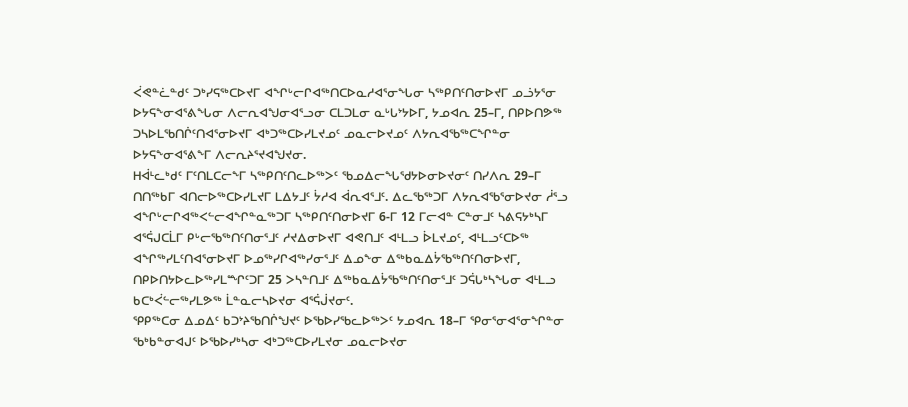ᐹᕙᓐᓛᓐᑯᑦ ᑐᒃᓯᕋᖅᑕᐅᔪᒥ ᐊᖏᒡᓕᒋᐊᖅᑎᑕᐅᓇᓱᐊᕐᓂᖓᓂ ᓴᖅᑭᑎᑦᑎᓂᐅᔪᒥ ᓄᓘᔭᕐᓂ ᐅᔭᕋᖕᓂᐊᕐᕕᖓᓂ ᐱᓕᕆᐊᖑᓂᐊᕐᓗᓂ ᑕᒪᑐᒪᓂ ᓇᒡᒐᔾᔭᐅᒥ, ᔭᓄᐊᕆ 25–ᒥ, ᑎᑭᐅᑎᕗᖅ ᑐᓴᐅᒪᖃᑎᒌᑦᑎᐊᕐᓂᐅᔪᒥ ᐊᒃᑐᖅᑕᐅᓯᒪᔪᓄᑦ ᓄᓇᓕᐅᔪᓄᑦ ᐱᔭᕆᐊᖃᖅᑕᖏᓐᓂ ᐅᔭᕋᖕᓂᐊᕐᕕᖕᒥ ᐱᓕᕆᔨᕐᔪᐊᖑᔪᓂ.
ᕼᐋᒻᓚᒃᑯᑦ ᒥᑦᑎᒪᑕᓕᖕᒥ ᓴᖅᑭᑎᑦᑎᓚᐅᖅᐳᑦ ᖃᓄᐃᓕᖓᖁᔭᐅᓂᐅᔪᓂᑦ ᑎᓯᐱᕆ 29–ᒥ ᑎᑎᖅᑲᒥ ᐊᑎᓕᐅᖅᑕᐅᓯᒪᔪᒥ ᒪᐃᔭᒧᑦ ᔮᓱᐊ ᐋᕆᐊᕐᒧᑦ. ᐃᓚᖃᖅᑐᒥ ᐱᔭᕆᐊᖃᕐᓂᐅᔪᓂ ᓲᕐᓗ ᐊᖏᒡᓕᒋᐊᖅᐸᓪᓕᐊᖏᓐᓇᖅᑐᒥ ᓴᖅᑭᑎᑦᑎᓂᐅᔪᒥ 6-ᒥ 12 ᒥᓕᐊᓐ ᑕᓐᓂᒧᑦ ᓴᕕᕋᔭᒃᓴᒥ ᐊᕐᕌᒍᑕᒫᒥ ᑭᒡᓕᖃᖅᑎᑦᑎᓂᕐᒧᑦ ᓱᔪᐃᓂᐅᔪᒥ ᐊᕙᑎᒧᑦ ᐊᒻᒪᓗ ᐆᒪᔪᓄᑦ, ᐊᒻᒪᓗᑦᑕᐅᖅ ᐊᖏᖅᓯᒪᑦᑎᐊᕐᓂᐅᔪᒥ ᐅᓄᖅᓯᒋᐊᖅᓯᓂᕐᒧᑦ ᐃᓄᖕᓂ ᐃᖅᑲᓇᐃᔮᖃᖅᑎᑦᑎᓂᐅᔪᒥ, ᑎᑭᐅᑎᔭᐅᓚᐅᖅᓯᒪᙱᑦᑐᒥ 25 ᐳᓴᓐᑎᒧᑦ ᐃᖅᑲᓇᐃᔮᖃᖅᑎᑦᑎᓂᕐᒧᑦ ᑐᕌᒐᒃᓴᖓᓂ ᐊᒻᒪᓗ ᑲᑕᒃᐹᓪᓕᖅᓯᒪᕗᖅ ᒫᓐᓇᓕᓴᐅᔪᓂ ᐊᕐᕌᒎᔪᓂᑦ.
ᕿᑭᖅᑕᓂ ᐃᓄᐃᑦ ᑲᑐᔾᔨᖃᑎᒌᖑᔪᑦ ᐅᖃᐅᓯᖃᓚᐅᖅᐳᑦ ᔭᓄᐊᕆ 18–ᒥ ᕿᓂᕐᓂᐊᕐᓂᖏᓐᓂ ᖃᒃᑲᓐᓂᐊᒍᑦ ᐅᖃᐅᓯᒃᓴᓂ ᐊᒃᑐᖅᑕᐅᓯᒪᔪᓂ ᓄᓇᓕᐅᔪᓂ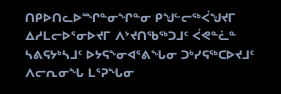ᑎᑭᐅᑎᓚᐅᙱᓐᓂᖏᓐᓂ ᑭᖑᓪᓕᖅᐹᖑᔪᒥ ᐃᓱᒪᓕᐅᕐᓂᐅᔪᒥ ᐱᔾᔪᑎᖃᖅᑐᒧᑦ ᐹᕙᓐᓛᓐ ᓴᕕᕋᔭᒃᓴᒧᑦ ᐅᔭᕋᖕᓂᐊᕐᕕᖓᓂ ᑐᒃᓯᕋᖅᑕᐅᔪᒧᑦ ᐱᓕᕆᓂᖓ ᒪᕐᕈᖓᓂ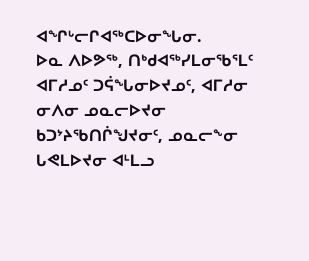ᐊᖏᒡᓕᒋᐊᖅᑕᐅᓂᖓᓂ.
ᐅᓇ ᐱᐅᕗᖅ, ᑎᒃᑯᐊᖅᓯᒪᓂᖃᕐᒪᑦ ᐊᒥᓱᓄᑦ ᑐᕌᖓᓂᐅᔪᓄᑦ, ᐊᒥᓱᓂ ᓂᐱᓂ ᓄᓇᓕᐅᔪᓂ ᑲᑐᔾᔨᖃᑎᒌᖑᔪᓂᑦ, ᓄᓇᓕᖕᓂ ᒐᕙᒪᐅᔪᓂ ᐊᒻᒪᓗ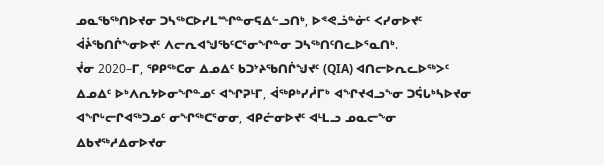ᓄᓇᖃᖅᑎᐅᔪᓂ ᑐᓴᖅᑕᐅᓯᒪᙱᓐᓂᕋᐃᓪᓗᑎᒃ, ᐅᕝᕙᓘᓐᓃᑦ ᐸᓯᓂᐅᔪᑦ ᐋᔩᖃᑎᒌᖕᓂᐅᔪᑦ ᐱᓕᕆᐊᖑᖃᑦᑕᕐᓂᖏᓐᓂ ᑐᓴᖅᑎᑦᑎᓚᐅᕐᓇᑎᒃ.
ᔫᓂ 2020–ᒥ, ᕿᑭᖅᑕᓂ ᐃᓄᐃᑦ ᑲᑐᔾᔨᖃᑎᒌᖑᔪᑦ (QIA) ᐊᑎᓕᐅᕆᓚᐅᖅᐳᑦ ᐃᓄᐃᑦ ᐅᒃᐱᕆᔭᐅᓂᖏᓐᓄᑦ ᐊᖏᕈᒻᒥ, ᐋᖅᑭᒃᓯᓲᒥᒃ ᐊᖏᔪᐊᓗᖕᓂ ᑐᕌᒐᒃᓴᐅᔪᓂ ᐊᖏᒡᓕᒋᐊᖅᑐᓄᑦ ᓂᖏᖅᑕᕐᓂᓂ, ᐊᑭᓖᓂᐅᔪᑦ ᐊᒻᒪᓗ ᓄᓇᓕᖕᓂ ᐃᑲᔪᖅᓱᐃᓂᐅᔪᓂ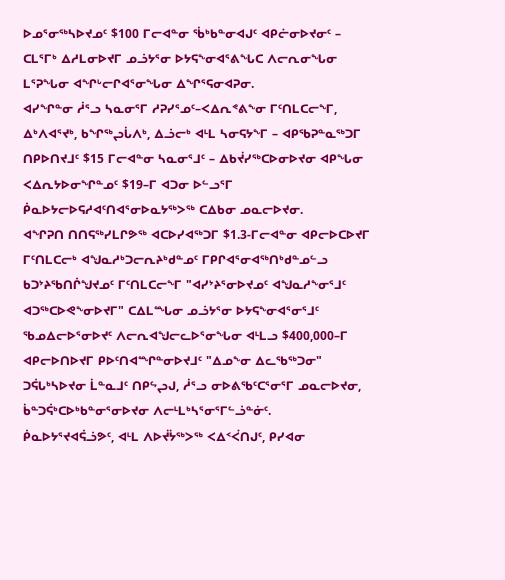ᐅᓄᕐᓂᖅᓴᐅᔪᓄᑦ $100 ᒥᓕᐊᓐᓂ ᖄᒃᑲᓐᓂᐊᒍᑦ ᐊᑭᓖᓂᐅᔪᓂᑦ – ᑕᒪᕐᒥᒃ ᐃᓱᒪᓂᐅᔪᒥ ᓄᓘᔭᕐᓂ ᐅᔭᕋᖕᓂᐊᕐᕕᖓᑕ ᐱᓕᕆᓂᖓᓂ ᒪᕐᕈᖓᓂ ᐊᖏᒡᓕᒋᐊᕐᓂᖓᓂ ᐃᖏᕐᕋᓂᐊᕈᓂ.
ᐊᓯᖏᓐᓂ ᓲᕐᓗ ᓴᓇᓂᕐᒥ ᓱᕈᓯᕐᓄᑦ–ᐸᐃᕆᕝᕕᖕᓂ ᒥᑦᑎᒪᑕᓕᖕᒥ, ᐃᒃᐱᐊᕐᔪᒃ, ᑲᖏᖅᖢᒑᐱᒃ, ᐃᓘᓕᒃ ᐊᒻᒪ ᓴᓂᕋᔭᖕᒥ – ᐊᑭᖃᕈᓐᓇᖅᑐᒥ ᑎᑭᐅᑎᔪᒧᑦ $15 ᒥᓕᐊᓐᓂ ᓴᓇᓂᕐᒧᑦ – ᐃᑲᔫᓯᖅᑕᐅᓂᐅᔪᓂ ᐊᑭᖓᓂ ᐸᐃᕆᔭᐅᓂᖏᓐᓄᑦ $19–ᒥ ᐊᑐᓂ ᐅᓪᓗᕐᒥ ᑮᓇᐅᔭᓕᐅᕋᓱᐊᑦᑎᐊᕐᓂᐅᓇᔭᖅᐳᖅ ᑕᐃᑲᓂ ᓄᓇᓕᐅᔪᓂ.
ᐊᖏᕈᑎ ᑎᑎᕋᖅᓯᒪᒋᕗᖅ ᐊᑕᐅᓯᐊᖅᑐᒥ $1.3-ᒥᓕᐊᓐᓂ ᐊᑭᓕᐅᑕᐅᔪᒥ ᒥᑦᑎᒪᑕᓕᒃ ᐊᖑᓇᓱᒃᑐᓕᕆᔨᒃᑯᓐᓄᑦ ᒥᑭᒋᐊᕐᓂᐊᖅᑎᒃᑯᓐᓄᓪᓗ ᑲᑐᔾᔨᖃᑎᒌᖑᔪᓄᑦ ᒥᑦᑎᒪᑕᓕᖕᒥ "ᐊᓯᔾᔨᕐᓂᐅᔪᓄᑦ ᐊᖑᓇᓱᖕᓂᕐᒧᑦ ᐊᑐᖅᑕᐅᕙᖕᓂᐅᔪᒥ" ᑕᐃᒪᙵᓂ ᓄᓘᔭᕐᓂ ᐅᔭᕋᖕᓂᐊᕐᓂᕐᒧᑦ ᖃᓄᐃᓕᐅᕐᓂᐅᔪᑦ ᐱᓕᕆᐊᖑᓕᓚᐅᕐᓂᖓᓂ ᐊᒻᒪᓗ $400,000–ᒥ ᐊᑭᓕᐅᑎᐅᔪᒥ ᑭᐅᑦᑎᐊᙱᓐᓂᐅᔪᒧᑦ "ᐃᓄᖕᓂ ᐃᓚᖃᖅᑐᓂ" ᑐᕌᒐᒃᓴᐅᔪᓂ ᒫᓐᓇᒧᑦ ᑎᑭᖦᖢᒍ, ᓲᕐᓗ ᓂᐅᕕᖃᑦᑕᕐᓂᕐᒥ ᓄᓇᓕᐅᔪᓂ, ᑳᓐᑐᕌᒃᑕᐅᒃᑲᓐᓂᕐᓂᐅᔪᓂ ᐱᓕᒻᒪᒃᓴᕐᓂᕐᒥᓪᓘᓐᓃᑦ.
ᑮᓇᐅᔭᕐᔪᐊᕌᓘᕗᑦ, ᐊᒻᒪ ᐱᐅᔫᔮᖅᐳᖅ ᐸᐃᑉᐹᑎᒍᑦ, ᑭᓯᐊᓂ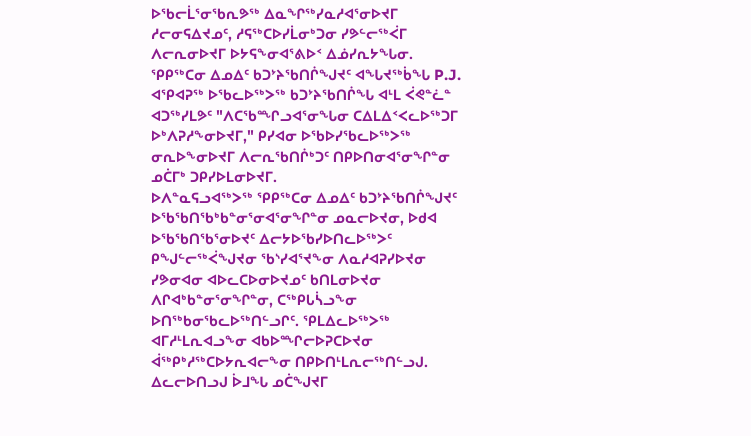ᐅᖃᓕᒫᕐᓂᖃᕆᕗᖅ ᐃᓇᖏᖅᓯᓇᓱᐊᕐᓂᐅᔪᒥ ᓱᓕᓂᕋᐃᔪᓄᑦ, ᓱᕋᖅᑕᐅᓯᒫᓂᒃᑐᓂ ᓯᕗᓪᓕᖅᐹᒥ ᐱᓕᕆᓂᐅᔪᒥ ᐅᔭᕋᖕᓂᐊᕐᕕᐅᑉ ᐃᓅᓯᕆᔭᖓᓂ.
ᕿᑭᖅᑕᓂ ᐃᓄᐃᑦ ᑲᑐᔾᔨᖃᑎᒌᖑᔪᑦ ᐊᖓᔪᖅᑳᖓ P.J. ᐊᕿᐊᕈᖅ ᐅᖃᓚᐅᖅᐳᖅ ᑲᑐᔾᔨᖃᑎᒌᖓ ᐊᒻᒪ ᐹᕙᓐᓛᓐ ᐊᑐᖅᓯᒪᕗᑦ "ᐱᑕᖃᙱᓗᐊᕐᓂᖓᓂ ᑕᐃᒪᐃᑉᐸᓚᐅᖅᑐᒥ ᐅᒃᐱᕈᓱᖕᓂᐅᔪᒥ," ᑭᓯᐊᓂ ᐅᖃᐅᓯᖃᓚᐅᖅᐳᖅ ᓂᕆᐅᖕᓂᐅᔪᒥ ᐱᓕᕆᖃᑎᒌᒃᑐᑦ ᑎᑭᐅᑎᓂᐊᕐᓂᖏᓐᓂ ᓄᑖᒥᒃ ᑐᑭᓯᐅᒪᓂᐅᔪᒥ.
ᐅᐱᓐᓇᕋᓗᐊᖅᐳᖅ ᕿᑭᖅᑕᓂ ᐃᓄᐃᑦ ᑲᑐᔾᔨᖃᑎᒌᖑᔪᑦ ᐅᖃᖃᑎᖃᒃᑲᓐᓂᕐᓂᐊᕐᓂᖏᓐᓂ ᓄᓇᓕᐅᔪᓂ, ᐅᑯᐊ ᐅᖃᖃᑎᖃᕐᓂᐅᔪᑦ ᐃᓕᔭᐅᖃᓯᐅᑎᓚᐅᖅᐳᑦ ᑭᖑᓪᓕᖅᐹᖑᔪᓂ ᖃᔅᓯᐊᕐᔪᖕᓂ ᐱᓇᓱᐊᕈᓯᐅᔪᓂ ᓯᕗᓂᐊᓂ ᐊᐅᓚᑕᐅᓂᐅᔪᓄᑦ ᑲᑎᒪᓂᐅᔪᓂ ᐱᒋᐊᒃᑲᓐᓂᕐᓂᖏᓐᓂ, ᑕᖅᑭᒐᓵᓗᖕᓂ ᐅᑎᖅᑲᓂᖃᓚᐅᖅᑎᓪᓗᒋᑦ. ᕿᒪᐃᓚᐅᖅᐳᖅ ᐊᒥᓱᒻᒪᕆᐊᓗᖕᓂ ᐊᑲᐅᙱᓕᐅᕈᑕᐅᔪᓂ ᐋᖅᑭᒃᓱᖅᑕᐅᔭᕆᐊᓕᖕᓂ ᑎᑭᐅᑎᒻᒪᕆᓕᖅᑎᓪᓗᒍ.
ᐃᓚᓕᐅᑎᓗᒍ ᐆᒧᖓ ᓄᑖᖑᔪᒥ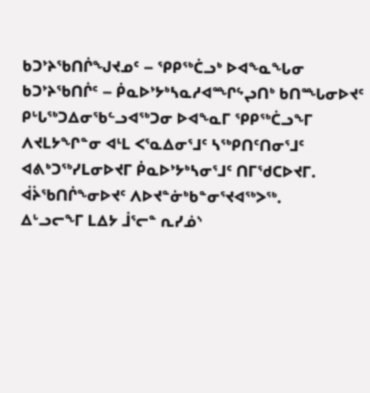ᑲᑐᔾᔨᖃᑎᒌᖑᔪᓄᑦ – ᕿᑭᖅᑖᓗᒃ ᐅᐊᖕᓇᖓᓂ ᑲᑐᔾᔨᖃᑎᒌᑦ – ᑮᓇᐅᔾᔭᒃᓴᓇᓱᐊᙱᖦᖢᑎᒃ ᑲᑎᙵᓂᐅᔪᑦ ᑭᒡᒐᖅᑐᐃᓂᖃᓪᓗᐊᖅᑐᓂ ᐅᐊᖕᓇᒥ ᕿᑭᖅᑖᓗᖕᒥ ᐱᔪᒪᔭᖏᓐᓂ ᐊᒻᒪ ᐸᕐᓇᐃᓂᕐᒧᑦ ᓴᖅᑭᑎᑦᑎᓂᕐᒧᑦ ᐊᕕᒃᑐᖅᓯᒪᓂᐅᔪᒥ ᑮᓇᐅᔾᔭᒃᓴᓂᕐᒧᑦ ᑎᒥᖁᑕᐅᔪᒥ. ᐋᔩᖃᑎᒌᖕᓂᐅᔪᑦ ᐱᐅᔪᓐᓃᒃᑲᓐᓂᕐᔪᐊᖅᐳᖅ.
ᐃᒡᓗᓕᖕᒥ ᒪᐃᔭ ᒨᕐᓕᓐ ᕆᓯᓅᔅ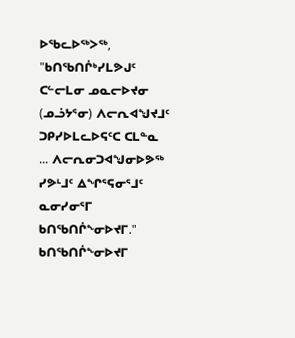ᐅᖃᓚᐅᖅᐳᖅ, "ᑲᑎᖃᑎᒌᒃᓯᒪᕗᒍᑦ ᑕᓪᓕᒪᓂ ᓄᓇᓕᐅᔪᓂ (ᓄᓘᔭᕐᓂ) ᐱᓕᕆᐊᖑᔪᒧᑦ ᑐᑭᓯᐅᒪᓚᐅᕋᑦᑕ ᑕᒪᓐᓇ ... ᐱᓕᕆᓂᑐᐊᖑᓂᐅᕗᖅ ᓯᕗᒻᒧᑦ ᐃᖏᕐᕋᓂᕐᒧᑦ ᓇᓂᓯᓂᕐᒥ ᑲᑎᖃᑎᒌᖕᓂᐅᔪᒥ."
ᑲᑎᖃᑎᒌᖕᓂᐅᔪᒥ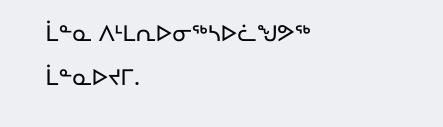ᒫᓐᓇ ᐱᒻᒪᕆᐅᓂᖅᓴᐅᓛᖑᕗᖅ ᒫᓐᓇᐅᔪᒥ.